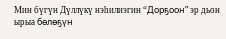Мин бүгүн Дүллүкү нэһилиэгин “Дорҕоон” эр дьон ырыа бөлөҕүн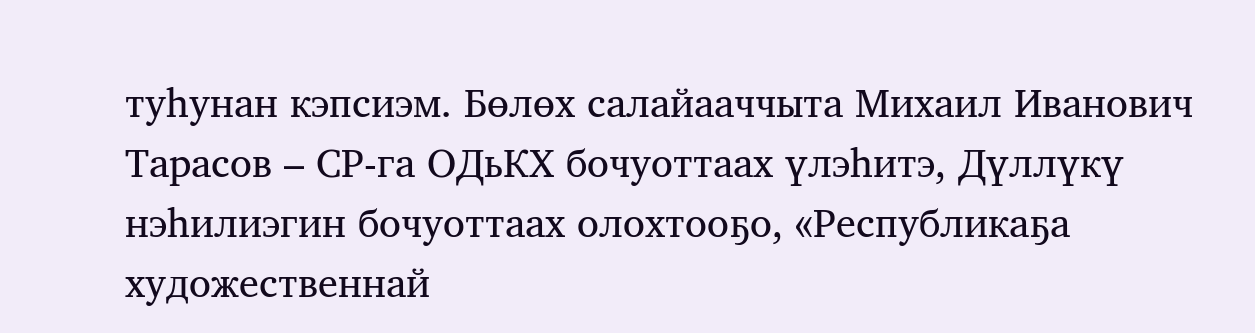туһунан кэпсиэм. Бөлөх салайааччыта Михаил Иванович Тарасов – СР-га ОДьКХ бочуоттаах үлэһитэ, Дүллүкү нэһилиэгин бочуоттаах олохтооҕо, «Республикаҕа художественнай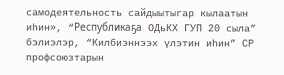самодеятельность сайдыытыгар кылаатын иһин», “Республикаҕа ОДьКХ ГУП 20 сыла” бэлиэлэр, “Килбиэннээх үлэтин иһин” СР профсоюзтарын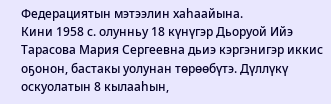Федерациятын мэтээлин хаһаайына.
Кини 1958 с. олунньу 18 күнүгэр Дьоруой Ийэ Тарасова Мария Сергеевна дьиэ кэргэнигэр иккис оҕонон, бастакы уолунан төрөөбүтэ. Дүллүкү оскуолатын 8 кылааһын,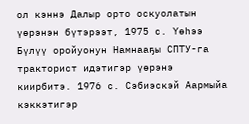ол кэннэ Далыр орто оскуолатын үөрэнэн бүтэрээт, 1975 с. Үөһээ Бүлүү оройуонун Намнааҕы СПТУ-га тракторист идэтигэр үөрэнэ киирбитэ. 1976 с. Сэбиэскэй Аармыйа кэккэтигэр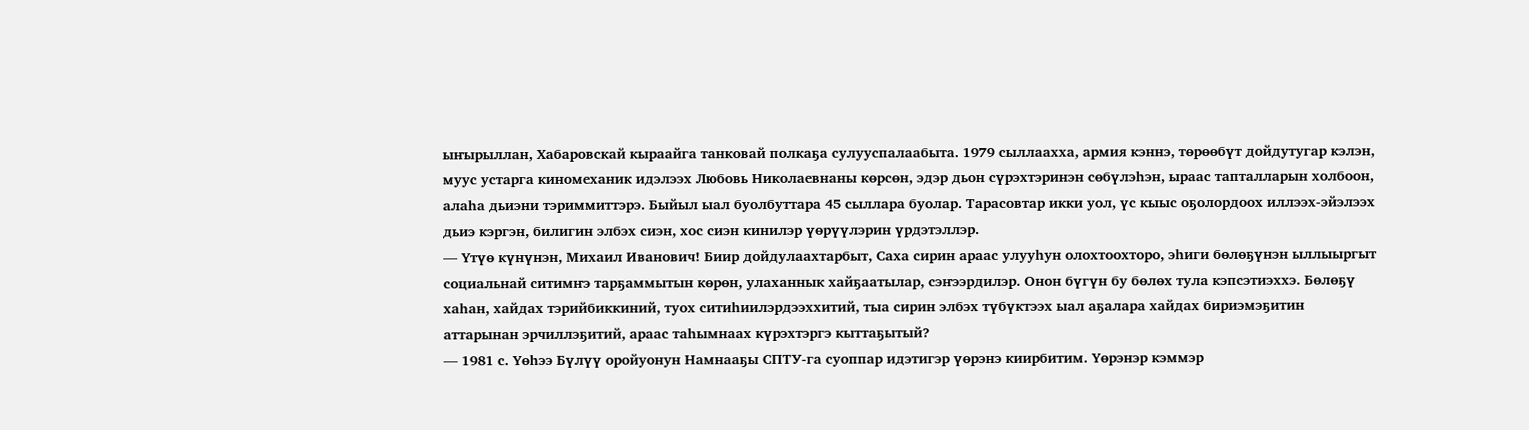ыҥырыллан, Хабаровскай кыраайга танковай полкаҕа сулууспалаабыта. 1979 сыллаахха, армия кэннэ, төрөөбүт дойдутугар кэлэн, муус устарга киномеханик идэлээх Любовь Николаевнаны көрсөн, эдэр дьон сүрэхтэринэн сөбүлэһэн, ыраас тапталларын холбоон, алаһа дьиэни тэриммиттэрэ. Быйыл ыал буолбуттара 45 сыллара буолар. Тарасовтар икки уол, үс кыыс оҕолордоох иллээх-эйэлээх дьиэ кэргэн, билигин элбэх сиэн, хос сиэн кинилэр үөрүүлэрин үрдэтэллэр.
— Үтүө күнүнэн, Михаил Иванович! Биир дойдулаахтарбыт, Саха сирин араас улууһун олохтоохторо, эһиги бөлөҕүнэн ыллыыргыт социальнай ситимҥэ тарҕаммытын көрөн, улаханнык хайҕаатылар, сэҥээрдилэр. Онон бүгүн бу бөлөх тула кэпсэтиэххэ. Бөлөҕү хаһан, хайдах тэрийбиккиний, туох ситиһиилэрдээххитий, тыа сирин элбэх түбүктээх ыал аҕалара хайдах бириэмэҕитин аттарынан эрчиллэҕитий, араас таһымнаах күрэхтэргэ кыттаҕытый?
— 1981 с. Үөһээ Бүлүү оройуонун Намнааҕы СПТУ-га суоппар идэтигэр үөрэнэ киирбитим. Үөрэнэр кэммэр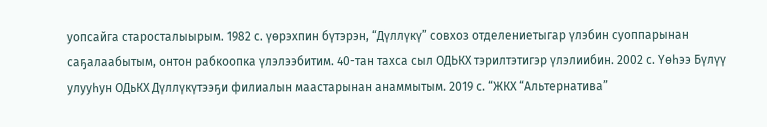уопсайга старосталыырым. 1982 с. үөрэхпин бүтэрэн, “Дүллүкү” совхоз отделениетыгар үлэбин суоппарынан саҕалаабытым, онтон рабкоопка үлэлээбитим. 40-тан тахса сыл ОДЬКХ тэрилтэтигэр үлэлиибин. 2002 с. Үөһээ Бүлүү улууһун ОДьКХ Дүллүкүтээҕи филиалын маастарынан анаммытым. 2019 с. “ЖКХ “Альтернатива”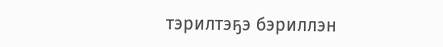тэрилтэҕэ бэриллэн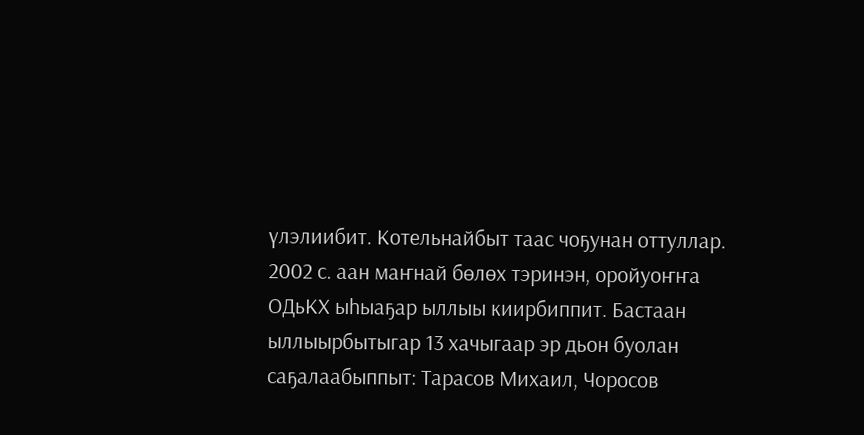үлэлиибит. Котельнайбыт таас чоҕунан оттуллар.
2002 с. аан маҥнай бөлөх тэринэн, оройуоҥҥа ОДьКХ ыһыаҕар ыллыы киирбиппит. Бастаан ыллыырбытыгар 13 хачыгаар эр дьон буолан саҕалаабыппыт: Тарасов Михаил, Чоросов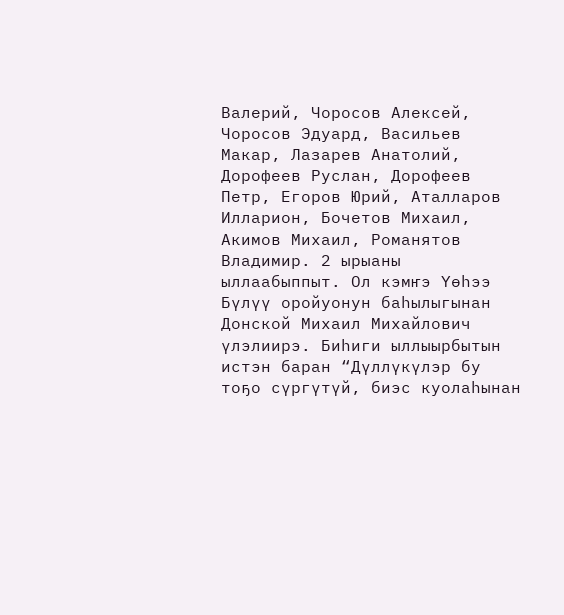Валерий, Чоросов Алексей, Чоросов Эдуард, Васильев Макар, Лазарев Анатолий, Дорофеев Руслан, Дорофеев Петр, Егоров Юрий, Аталларов Илларион, Бочетов Михаил, Акимов Михаил, Романятов Владимир. 2 ырыаны ыллаабыппыт. Ол кэмҥэ Үөһээ Бүлүү оройуонун баһылыгынан Донской Михаил Михайлович үлэлиирэ. Биһиги ыллыырбытын истэн баран “Дүллүкүлэр бу тоҕо сүргүтүй, биэс куолаһынан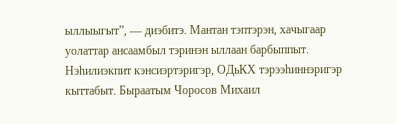ыллыыгыт”, — диэбитэ. Мантан тэптэрэн, хачыгаар уолаттар ансаамбыл тэринэн ыллаан барбыппыт. Нэһилиэкпит кэнсиэртэригэр, ОДьКХ тэрээһиннэригэр кыттабыт. Быраатым Чоросов Михаил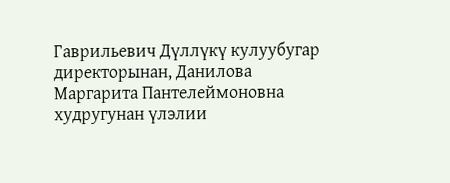Гаврильевич Дүллүкү кулуубугар директорынан, Данилова Маргарита Пантелеймоновна худругунан үлэлии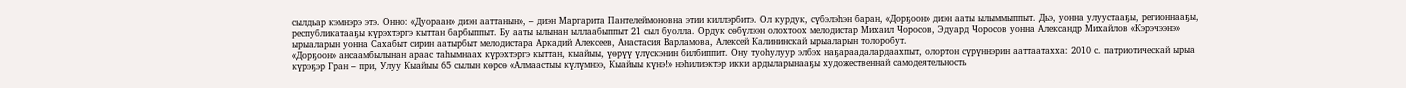сылдьар кэмнэрэ этэ. Онно: «Дуораан» диэн ааттанын», – диэн Маргарита Пантелеймоновна этии киллэрбитэ. Ол курдук, сүбэлэһэн баран, «Дорҕоон» диэн ааты ылыммыппыт. Дьэ, уонна улуустааҕы, регионнааҕы, республикатааҕы күрэхтэргэ кыттан барбыппыт. Бу ааты ылынан ыллаабыппыт 21 сыл буолла. Ордук сөбүлээн олохтоох мелодистар Михаил Чоросов, Эдуард Чоросов уонна Александр Михайлов «Кэрэчээнэ» ырыаларын уонна Сахабыт сирин аатырбыт мелодистара Аркадий Алексеев, Анастасия Варламова, Алексей Калининскай ырыаларын толоробут.
«Дорҕоон» ансаамбылынан араас таһымнаах күрэхтэргэ кыттан, кыайыы, үөрүү үлүскэнин билбиппит. Ону туоһулуур элбэх наҕараадалардаахпыт, олортон сүрүннэрин ааттаатахха: 2010 с. патриотическай ырыа күрэҕэр Гран – при, Улуу Кыайыы 65 сылын көрсө «Алмаастыы күлүмнээ, Кыайыы күнэ!» нэһилиэктэр икки ардыларынааҕы художественнай самодеятельность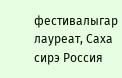фестивалыгар лауреат, Саха сирэ Россия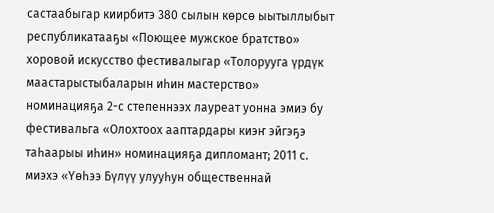састаабыгар киирбитэ 380 сылын көрсө ыытыллыбыт республикатааҕы «Поющее мужское братство» хоровой искусство фестивалыгар «Толорууга үрдүк маастарыстыбаларын иһин мастерство» номинацияҕа 2-с степеннээх лауреат уонна эмиэ бу фестивальга «Олохтоох ааптардары киэҥ эйгэҕэ таһаарыы иһин» номинацияҕа дипломант; 2011 с. миэхэ «Үөһээ Бүлүү улууһун общественнай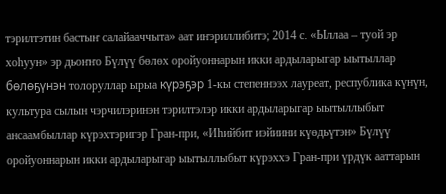тэрилтэтин бастыҥ салайааччыта» аат иҥэриллибитэ; 2014 с. «Ыллаа – туой эр хоһуун» эр дьоҥҥо Бүлүү бөлөх оройуоннарын икки ардыларыгар ыытыллар бөлөҕүнэн толоруллар ырыа күрэҕэр 1-кы степеннээх лауреат, республика күнүн, культура сылын чэрчилэринэн тэрилтэлэр икки ардыларыгар ыытыллыбыт ансаамбыллар күрэхтэригэр Гран-при, «Иһийбит иэйиини күөдьүтэн» Бүлүү оройуоннарын икки ардыларыгар ыытыллыбыт күрэххэ Гран-при үрдүк ааттарын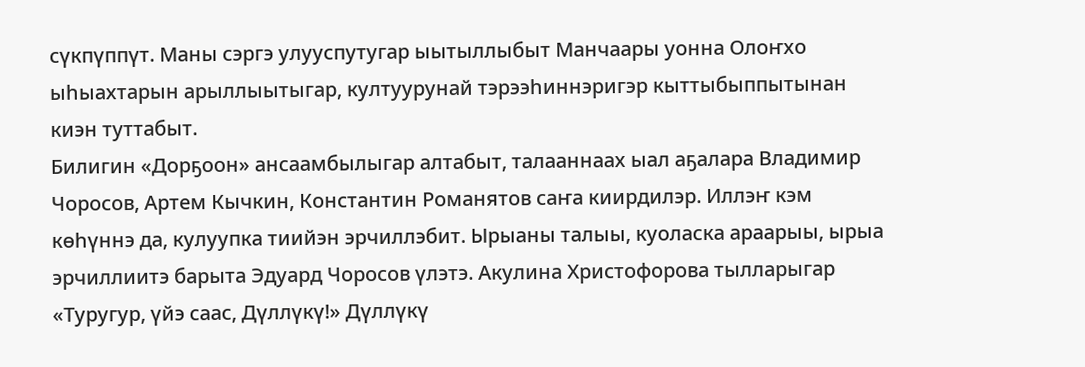сүкпүппүт. Маны сэргэ улууспутугар ыытыллыбыт Манчаары уонна Олоҥхо ыһыахтарын арыллыытыгар, култуурунай тэрээһиннэригэр кыттыбыппытынан киэн туттабыт.
Билигин «Дорҕоон» ансаамбылыгар алтабыт, талааннаах ыал аҕалара Владимир Чоросов, Артем Кычкин, Константин Романятов саҥа киирдилэр. Иллэҥ кэм көһүннэ да, кулуупка тиийэн эрчиллэбит. Ырыаны талыы, куоласка араарыы, ырыа эрчиллиитэ барыта Эдуард Чоросов үлэтэ. Акулина Христофорова тылларыгар «Туругур, үйэ саас, Дүллүкү!» Дүллүкү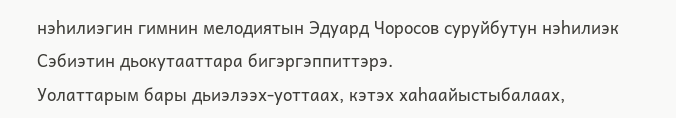нэһилиэгин гимнин мелодиятын Эдуард Чоросов суруйбутун нэһилиэк Сэбиэтин дьокутааттара бигэргэппиттэрэ.
Уолаттарым бары дьиэлээх-уоттаах, кэтэх хаһаайыстыбалаах,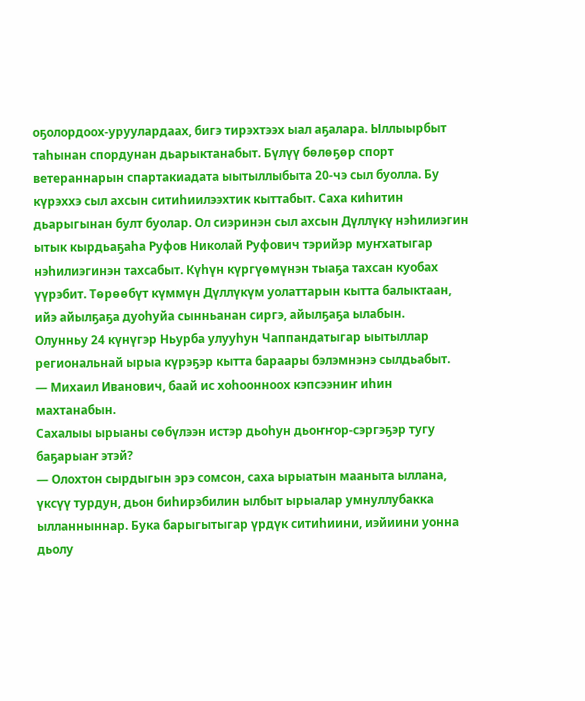оҕолордоох-уруулардаах, бигэ тирэхтээх ыал аҕалара. Ыллыырбыт таһынан спордунан дьарыктанабыт. Бүлүү бөлөҕөр спорт ветераннарын спартакиадата ыытыллыбыта 20-чэ сыл буолла. Бу күрэххэ сыл ахсын ситиһиилээхтик кыттабыт. Саха киһитин дьарыгынан булт буолар. Ол сиэринэн сыл ахсын Дүллүкү нэһилиэгин ытык кырдьаҕаһа Руфов Николай Руфович тэрийэр муҥхатыгар нэһилиэгинэн тахсабыт. Күһүн күргүөмүнэн тыаҕа тахсан куобах үүрэбит. Төрөөбүт күммүн Дүллүкүм уолаттарын кытта балыктаан, ийэ айылҕаҕа дуоһуйа сынньанан сиргэ, айылҕаҕа ылабын.
Олунньу 24 күнүгэр Ньурба улууһун Чаппандатыгар ыытыллар региональнай ырыа күрэҕэр кытта бараары бэлэмнэнэ сылдьабыт.
— Михаил Иванович, баай ис хоһоонноох кэпсээниҥ иһин махтанабын.
Сахалыы ырыаны сөбүлээн истэр дьоһун дьоҥҥор-сэргэҕэр тугу баҕарыаҥ этэй?
— Олохтон сырдыгын эрэ сомсон, саха ырыатын мааныта ыллана, үксүү турдун, дьон биһирэбилин ылбыт ырыалар умнуллубакка ылланныннар. Бука барыгытыгар үрдүк ситиһиини, иэйиини уонна дьолу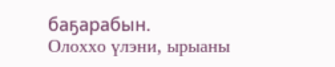баҕарабын.
Олоххо үлэни, ырыаны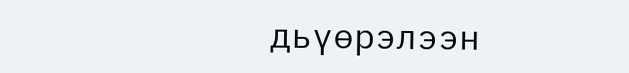дьүөрэлээн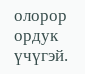олорор ордук үчүгэй.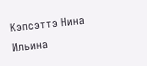Кэпсэттэ Нина Ильина